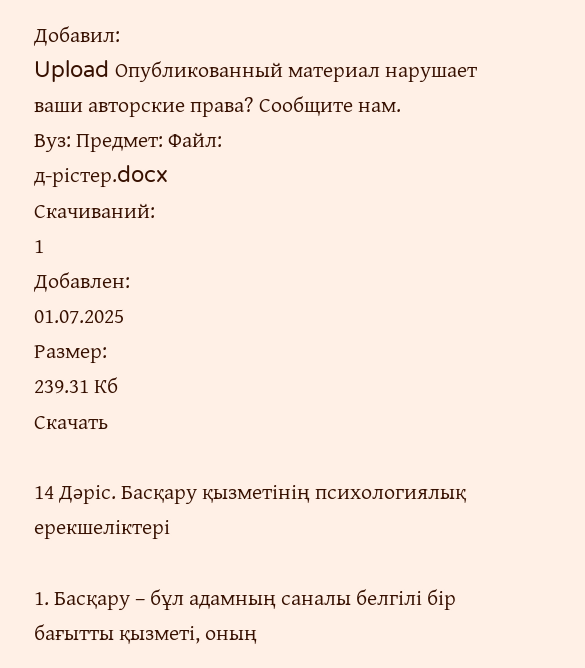Добавил:
Upload Опубликованный материал нарушает ваши авторские права? Сообщите нам.
Вуз: Предмет: Файл:
д-рістер.docx
Скачиваний:
1
Добавлен:
01.07.2025
Размер:
239.31 Кб
Скачать

14 Дәрiс. Басқару қызметінің психологиялық ерекшеліктері

1. Басқару – бұл адамның саналы белгілі бір бағытты қызметі, оның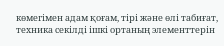көмегімен адам қоғам, тірі және өлі табиғат, техника секілді ішкі ортаның элементтерін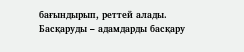бағындырып, реттей алады. Басқаруды – адамдарды басқару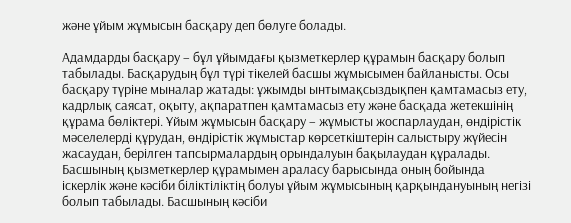және ұйым жұмысын басқару деп бөлуге болады.

Адамдарды басқару – бұл ұйымдағы қызметкерлер құрамын басқару болып табылады. Басқарудың бұл түрі тікелей басшы жұмысымен байланысты. Осы басқару түріне мыналар жатады: ұжымды ынтымақсыздықпен қамтамасыз ету, кадрлық саясат, оқыту, ақпаратпен қамтамасыз ету және басқада жетекшінің құрама бөліктері. Ұйым жұмысын басқару – жұмысты жоспарлаудан, өндірістік мәселелерді құрудан, өндірістік жұмыстар көрсеткіштерін салыстыру жүйесін жасаудан, берілген тапсырмалардың орындалуын бақылаудан құралады. Басшының қызметкерлер құрамымен араласу барысында оның бойында іскерлік және кәсіби біліктіліктің болуы ұйым жұмысының қарқындануының негізі болып табылады. Басшының кәсіби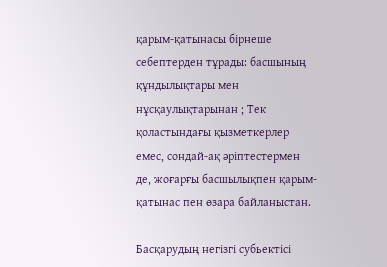қарым-қатынасы бірнеше себептерден тұрады: басшының құндылықтары мен нұсқаулықтарынан ; Тек қоластындағы қызметкерлер емес, сондай-ақ әріптестермен де, жоғарғы басшылықпен қарым-қатынас пен өзара байланыстан.

Басқарудың негізгі субьектісі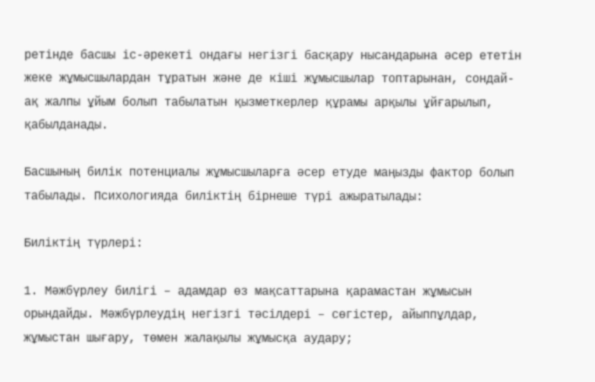ретінде басшы іс-әрекеті ондағы негізгі басқару нысандарына әсер ететін жеке жұмысшылардан тұратын және де кіші жұмысшылар топтарынан, сондай-ақ жалпы ұйым болып табылатын қызметкерлер құрамы арқылы ұйғарылып, қабылданады.

Басшының билік потенциалы жұмысшыларға әсер етуде маңызды фактор болып табылады. Психологияда биліктің бірнеше түрі ажыратылады:

Биліктің түрлері:

1. Мәжбүрлеу билігі – адамдар өз мақсаттарына қарамастан жұмысын орындайды. Мәжбүрлеудің негізгі тәсілдері – сөгістер, айыппұлдар, жұмыстан шығару, төмен жалақылы жұмысқа аудару;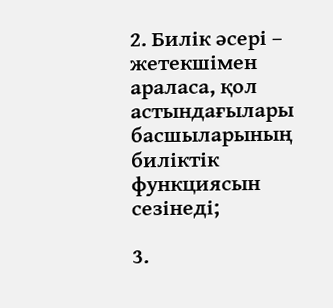2. Билік әсері – жетекшімен араласа, қол астындағылары басшыларының биліктік функциясын сезінеді;

3.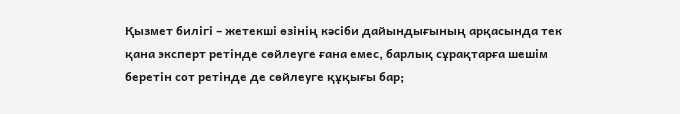Қызмет билігі – жетекші өзінің кәсіби дайындығының арқасында тек қана эксперт ретінде сөйлеуге ғана емес, барлық сұрақтарға шешім беретін сот ретінде де сөйлеуге құқығы бар;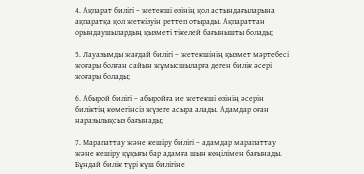4. Ақпарат билігі – жетекші өзінің қол астындағыларына ақпаратқа қол жеткізуін реттеп отырады. Ақпараттан орындаушылардың қызметі тікелей бағынышты болады;

5. Лауазымды жағдай билігі – жетекшінің қызмет мәртебесі жоғары болған сайын жұмысшыларға деген билік әсері жоғары болады;

6. Абырой билігі – абыройға ие жетекші өзінің әсерін биліктің көмегінсіз жүзеге асыра алады. Адамдар оған наразылықсыз бағынады;

7. Марапаттау және кешіру билігі – адамдар марапаттау және кешіру құқығы бар адамға шын көңілімен бағынады. Бұндай билік түрі күш билігіне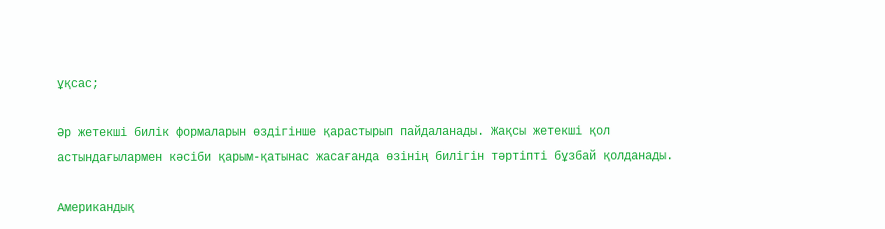ұқсас;

Әр жетекші билік формаларын өздігінше қарастырып пайдаланады. Жақсы жетекші қол астындағылармен кәсіби қарым-қатынас жасағанда өзінің билігін тәртіпті бұзбай қолданады.

Американдық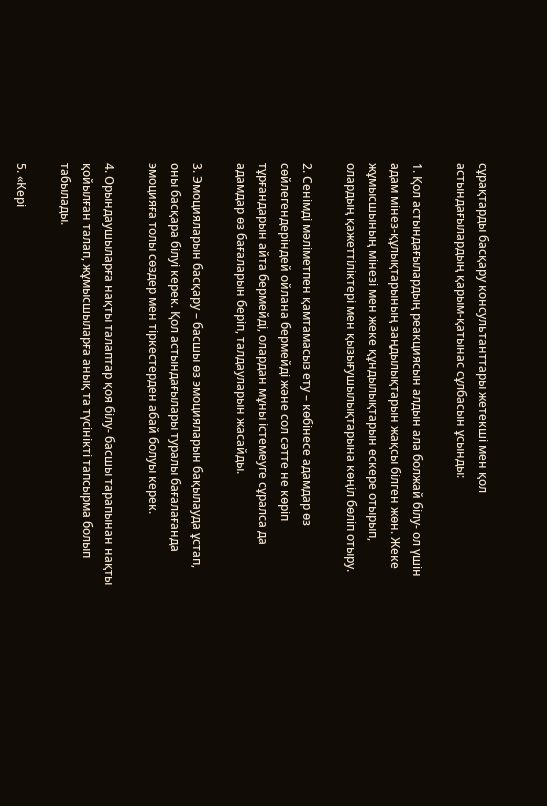сұрақтарды басқару консультанттары жетекші мен қол астындағылардың қарым-қатынас сұлбасын ұсынды:

1. Қол астындағылардың реакциясын алдын ала болжай білу- ол үшін адам мінез-құлықтарының заңдылықтарын жақсы білген жөн. Жеке жұмысшының мінезі мен жеке құндылықтарын ескере отырып, олардың қажеттіліктері мен қызығушылықтарына көңіл бөліп отыру.

2. Сенімді мәліметпен қамтамасыз ету – көбінесе адамдар өз сөйлегендеріндей ойлана бермейді және сол сәтте не көріп тұрғандарын айта бермейді, олардан мұны істемеуге сұралса да адамдар өз бағаларын беріп, талдауларын жасайды.

3. Эмоцияларын басқару – басшы өз эмоцияларын бақылауда ұстап, оны басқара білуі керек. Қол астындағылары туралы бағалағанда эмоцияға толы сөздер мен тіркестерден абай болуы керек.

4. Орындаушыларға нақты талаптар қоя білу- басшы тарапынан нақты қойылған талап, жұмысшыларға анық та түсінікті тапсырма болып табылады.

5. «Кері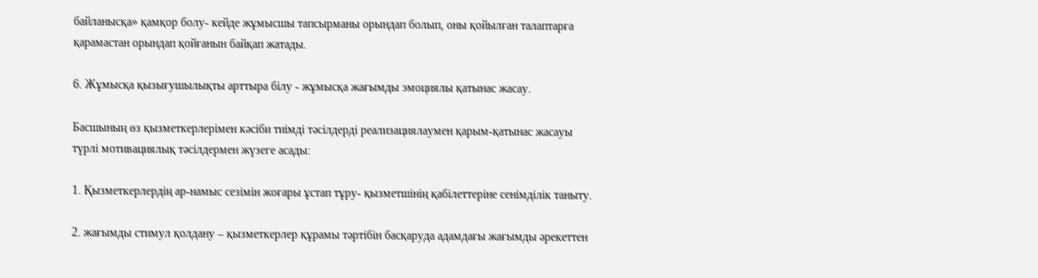байланысқа» қамқор болу- кейде жұмысшы тапсырманы орындап болып, оны қойылған талаптарға қарамастан орындап қойғанын байқап жатады.

6. Жұмысқа қызығушылықты арттыра білу - жұмысқа жағымды эмоциялы қатынас жасау.

Басшының өз қызметкерлерімен кәсіби тиімді тәсілдерді реализациялаумен қарым-қатынас жасауы түрлі мотивациялық тәсілдермен жүзеге асады:

1. Қызметкерлердің ар-намыс сезімін жоғары ұстап тұру- қызметшінің қабілеттеріне сенімділік таныту.

2. жағымды стимул қолдану – қызметкерлер құрамы тәртібін басқаруда адамдағы жағымды әрекеттен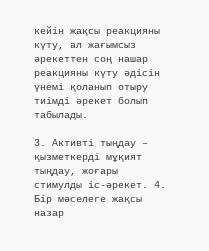кейін жақсы реакцияны күту, ал жағымсыз әрекеттен соң нашар реакцияны күту әдісін үнемі қоланып отыру тиімді әрекет болып табылады.

3. Активті тыңдау – қызметкерді мұқият тыңдау, жоғары стимулды іс-әрекет. 4. Бір мәселеге жақсы назар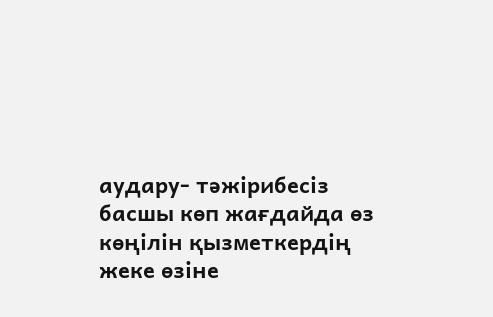аудару- тәжірибесіз басшы көп жағдайда өз көңілін қызметкердің жеке өзіне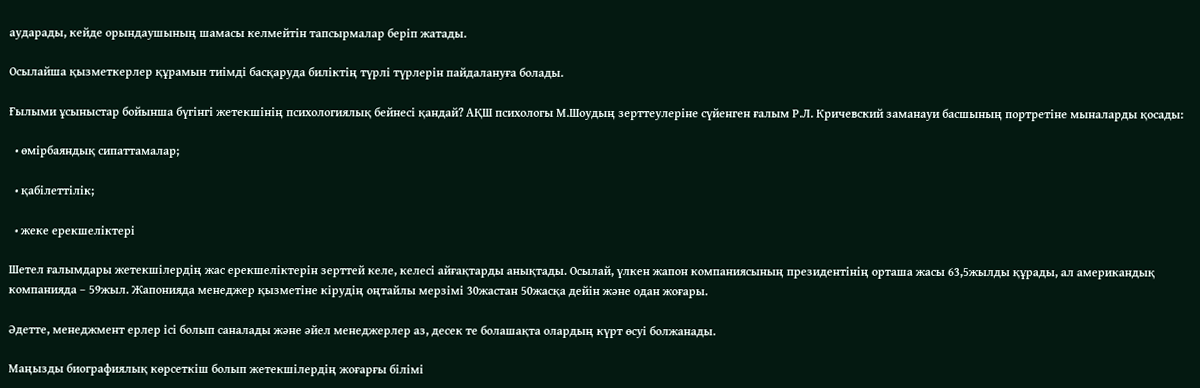аударады, кейде орындаушының шамасы келмейтін тапсырмалар беріп жатады.

Осылайша қызметкерлер құрамын тиімді басқаруда биліктің түрлі түрлерін пайдалануға болады.

Ғылыми ұсыныстар бойынша бүгінгі жетекшінің психологиялық бейнесі қандай? АҚШ психологы М.Шоудың зерттеулеріне сүйенген ғалым Р.Л. Кричевский заманауи басшының портретіне мыналарды қосады:

  • өмірбаяндық сипаттамалар;

  • қабілеттілік;

  • жеке ерекшеліктері

Шетел ғалымдары жетекшілердің жас ерекшеліктерін зерттей келе, келесі айғақтарды анықтады. Осылай, үлкен жапон компаниясының президентінің орташа жасы 63,5жылды құрады, ал американдық компанияда – 59жыл. Жапонияда менеджер қызметіне кірудің оңтайлы мерзімі 30жастан 50жасқа дейін және одан жоғары.

Әдетте, менеджмент ерлер ісі болып саналады және әйел менеджерлер аз, десек те болашақта олардың күрт өсуі болжанады.

Маңызды биографиялық көрсеткіш болып жетекшілердің жоғарғы білімі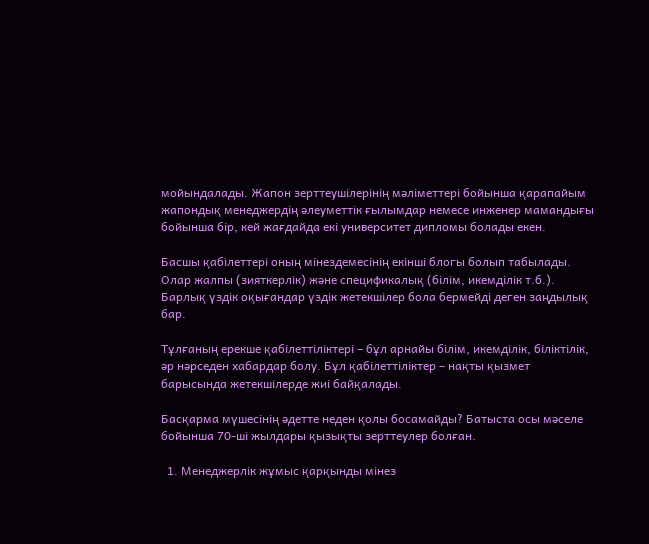мойындалады. Жапон зерттеушілерінің мәліметтері бойынша қарапайым жапондық менеджердің әлеуметтік ғылымдар немесе инженер мамандығы бойынша бір, кей жағдайда екі университет дипломы болады екен.

Басшы қабілеттері оның мінездемесінің екінші блогы болып табылады. Олар жалпы (зияткерлік) және спецификалық (білім, икемділік т.б.). Барлық үздік оқығандар үздік жетекшілер бола бермейді деген заңдылық бар.

Тұлғаның ерекше қабілеттіліктері – бұл арнайы білім, икемділік, біліктілік, әр нәрседен хабардар болу. Бұл қабілеттіліктер – нақты қызмет барысында жетекшілерде жиі байқалады.

Басқарма мүшесінің әдетте неден қолы босамайды? Батыста осы мәселе бойынша 70-ші жылдары қызықты зерттеулер болған.

  1. Менеджерлік жұмыс қарқынды мінез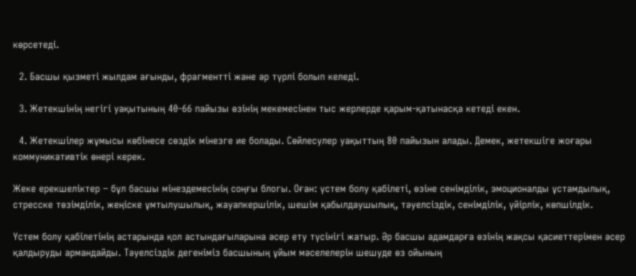көрсетеді.

  2. Басшы қызметі жылдам ағынды, фрагментті және әр түрлі болып келеді.

  3. Жетекшінің негігі уақытының 40-66 пайызы өзінің мекемесінен тыс жерлерде қарым-қатынасқа кетеді екен.

  4. Жетекшілер жұмысы көбінесе сөздік мінезге ие болады. Сөйлесулер уақыттың 80 пайызын алады. Демек, жетекшіге жоғары коммуникативтік өнері керек.

Жеке ерекшеліктер – бұл басшы мінездемесінің соңғы блогы. Оған: үстем болу қабілеті, өзіне сенімділік, эмоционалды ұстамдылық, стресске төзімділік, жеңіске ұмтылушылық, жауапкершілік, шешім қабылдаушылық, тәуелсіздік, сенімділік, үйірлік, көпшілдік.

Үстем болу қабілетінің астарында қол астындағыларына әсер ету түсінігі жатыр. Әр басшы адамдарға өзінің жақсы қасиеттерімен әсер қалдыруды армандайды. Тәуелсіздік дегеніміз басшының ұйым мәселелерін шешуде өз ойының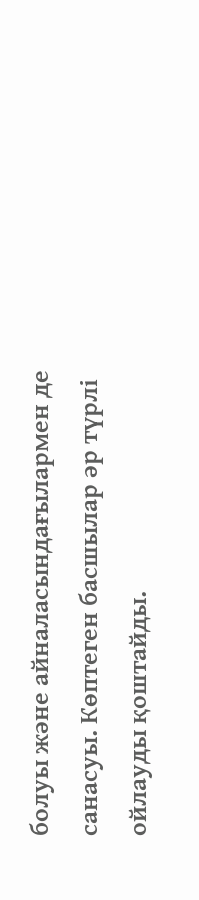болуы және айналасындағылармен де санасуы. Көптеген басшылар әр түрлі ойлауды қоштайды.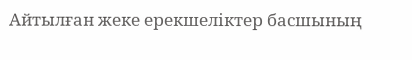Айтылған жеке ерекшеліктер басшының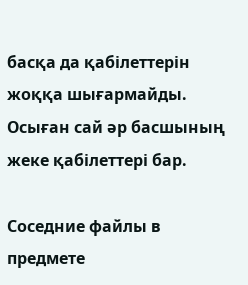басқа да қабілеттерін жоққа шығармайды. Осыған сай әр басшының жеке қабілеттері бар.

Соседние файлы в предмете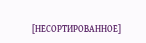[НЕСОРТИРОВАННОЕ]